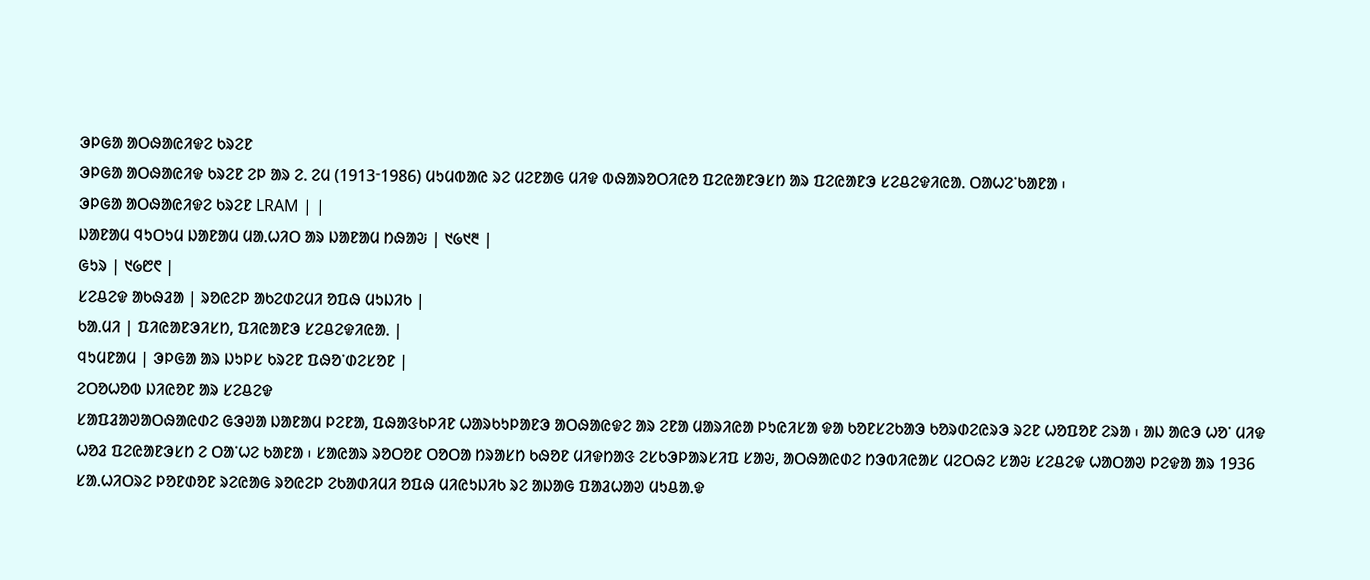ᱳᱞᱜᱟ ᱟᱛᱷᱟᱭᱤᱫᱮ ᱠᱨᱮᱱ
ᱳᱞᱜᱟ ᱟᱛᱷᱟᱭᱤᱫ ᱠᱨᱮᱱ ᱮᱞ ᱟᱨ ᱮᱹ ᱮᱢ (1913ᱼ1986) ᱢᱩᱢᱵᱟᱭ ᱨᱮ ᱢᱮᱱᱟᱜ ᱢᱤᱫ ᱵᱷᱟᱨᱚᱛᱤᱭᱚ ᱯᱮᱭᱟᱱᱳᱥᱴ ᱟᱨ ᱯᱮᱭᱟᱱᱳ ᱥᱮᱪᱮᱫᱤᱭᱟᱹ ᱛᱟᱦᱮᱸᱠᱟᱱᱟ ᱾
ᱳᱞᱜᱟ ᱟᱛᱷᱟᱭᱤᱫᱮ ᱠᱨᱮᱱ LRAM | |
ᱡᱟᱱᱟᱢ ᱧᱩᱛᱩᱢ ᱡᱟᱱᱟᱢ ᱢᱟᱹᱦᱤᱛ ᱟᱨ ᱡᱟᱱᱟᱢ ᱴᱷᱟᱶ | ᱑᱙᱑᱓ |
ᱜᱩᱨ | ᱑᱙᱘᱖ |
ᱥᱮᱪᱮᱫ ᱟᱠᱷᱲᱟ | ᱨᱚᱭᱮᱞ ᱟᱠᱮᱰᱮᱢᱤ ᱚᱯᱷ ᱢᱩᱡᱤᱠ |
ᱠᱟᱹᱢᱤ | ᱯᱤᱭᱟᱱᱳᱤᱥᱴ, ᱯᱤᱭᱟᱱᱳ ᱥᱮᱪᱮᱫᱤᱭᱟᱹ |
ᱧᱩᱢᱱᱟᱢ | ᱳᱞᱜᱟ ᱟᱨ ᱡᱩᱞᱥ ᱠᱨᱮᱱ ᱯᱷᱚᱸᱰᱮᱥᱚᱱ |
ᱮᱛᱚᱦᱚᱵ ᱡᱤᱭᱚᱱ ᱟᱨ ᱥᱮᱪᱮᱫ
ᱥᱟᱯᱲᱟᱣᱟᱛᱷᱟᱭᱰᱮ ᱜᱳᱣᱟ ᱡᱟᱱᱟᱢ ᱞᱮᱱᱟ, ᱯᱷᱟᱝᱠᱞᱤᱱ ᱦᱟᱨᱠᱩᱞᱟᱱᱳ ᱟᱛᱷᱟᱭᱫᱮ ᱟᱨ ᱮᱱᱟ ᱢᱟᱨᱤᱭᱟ ᱞᱩᱭᱤᱥᱟ ᱫᱟ ᱠᱚᱱᱥᱮᱠᱟᱳ ᱠᱚᱨᱰᱮᱭᱨᱳ ᱨᱮᱱ ᱦᱚᱯᱚᱱ ᱮᱨᱟ ᱾ ᱟᱡ ᱟᱭᱳ ᱦᱚᱸ ᱢᱤᱫ ᱦᱚᱲ ᱯᱮᱭᱟᱱᱳᱥᱴ ᱮ ᱛᱟᱸᱦᱮ ᱠᱟᱱᱟ ᱾ ᱥᱟᱭᱟᱨ ᱨᱚᱛᱚᱱ ᱛᱚᱛᱟ ᱴᱨᱟᱥᱴ ᱠᱷᱚᱱ ᱢᱤᱫᱴᱟᱝ ᱮᱥᱠᱳᱞᱟᱨᱥᱤᱯ ᱥᱟᱶ, ᱟᱛᱷᱟᱭᱰᱮ ᱴᱳᱵᱤᱭᱟᱥ ᱢᱮᱛᱷᱮ ᱥᱟᱶ ᱥᱮᱪᱮᱫ ᱦᱟᱛᱟᱣ ᱞᱮᱫᱟ ᱟᱨ 1936 ᱥᱟᱹᱦᱤᱛᱨᱮ ᱞᱚᱱᱰᱚᱱ ᱨᱮᱭᱟᱜ ᱨᱚᱭᱮᱞ ᱮᱠᱟᱰᱤᱢᱤ ᱚᱯᱷ ᱢᱤᱭᱩᱡᱤᱠ ᱨᱮ ᱟᱡᱟᱜ ᱯᱟᱲᱦᱟᱣ ᱢᱩᱪᱟᱹᱫ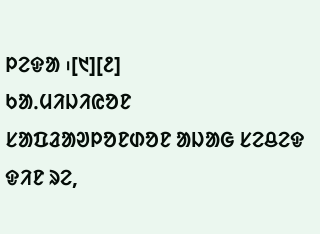ᱞᱮᱫᱟ ᱾[᱑][᱒]
ᱠᱟᱹᱢᱤᱡᱤᱭᱚᱱ
ᱥᱟᱯᱲᱟᱣᱞᱚᱱᱰᱚᱱ ᱟᱡᱟᱜ ᱥᱮᱪᱮᱫ ᱫᱤᱱ ᱨᱮ,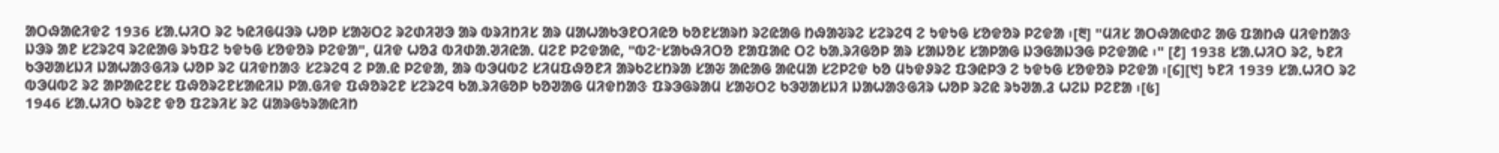ᱟᱛᱷᱟᱭᱤᱫᱮ 1936 ᱥᱟᱹᱦᱤᱛ ᱨᱮ ᱩᱭᱤᱜᱢᱳᱨ ᱦᱚᱞ ᱥᱟᱶᱛᱮ ᱨᱮᱰᱤᱣᱳ ᱟᱨ ᱵᱨᱤᱴᱤᱥ ᱟᱨ ᱢᱟᱦᱟᱠᱳᱱᱛᱤᱭᱚ ᱠᱚᱱᱥᱟᱨᱴ ᱨᱮᱭᱟᱜ ᱴᱷᱟᱶᱨᱮ ᱥᱮᱨᱮᱧ ᱮ ᱩᱫᱩᱜ ᱥᱚᱫᱚᱨ ᱞᱮᱫᱟ ᱾[᱓] "ᱢᱤᱥ ᱟᱛᱷᱟᱭᱰᱮ ᱟᱜ ᱯᱟᱴᱷ ᱢᱤᱫᱴᱟᱝ ᱡᱳᱨ ᱟᱱ ᱥᱮᱨᱮᱧ ᱨᱮᱭᱟᱜ ᱨᱩᱯᱮ ᱩᱫᱩᱜ ᱥᱚᱫᱚᱨ ᱞᱮᱫᱟ", ᱢᱤᱫ ᱦᱚᱲ ᱵᱤᱰᱟᱹᱣᱤᱭᱟᱹ ᱢᱮᱱ ᱞᱮᱫᱟᱭ, "ᱵᱮᱼᱥᱟᱠᱷᱤᱛᱚ ᱱᱟᱯᱟᱭ ᱛᱮ ᱠᱟᱹᱨᱤᱜᱚᱞ ᱟᱨ ᱥᱟᱡᱚᱥ ᱥᱟᱞᱟᱜ ᱡᱳᱜᱟᱡᱳᱜ ᱞᱮᱫᱟᱭ ᱾" [᱒] 1938 ᱥᱟᱹᱦᱤᱛ ᱨᱮ, ᱩᱱᱤ ᱠᱳᱣᱟᱥᱡᱤ ᱡᱟᱦᱟᱝᱜᱤᱨ ᱦᱚᱞ ᱨᱮ ᱢᱤᱫᱴᱟᱝ ᱥᱮᱨᱮᱧ ᱮ ᱞᱟᱹᱭ ᱞᱮᱫᱟ, ᱟᱨ ᱵᱳᱢᱵᱮ ᱥᱤᱢᱯᱷᱚᱱᱤ ᱟᱨᱠᱮᱥᱴᱨᱟ ᱥᱟᱶ ᱟᱭᱟᱜ ᱟᱭᱢᱟ ᱥᱮᱞᱮᱫ ᱠᱚ ᱢᱩᱫᱽᱨᱮ ᱯᱳᱭᱞᱳ ᱮ ᱩᱫᱩᱜ ᱥᱚᱫᱚᱨ ᱞᱮᱫᱟ ᱾[᱔][᱑] ᱩᱱᱤ 1939 ᱥᱟᱹᱦᱤᱛ ᱨᱮ ᱵᱳᱢᱵᱮ ᱨᱮ ᱟᱞᱟᱭᱮᱱᱥ ᱯᱷᱚᱨᱮᱱᱥᱟᱭᱤᱡ ᱞᱟᱹᱜᱤᱫ ᱯᱷᱚᱨᱮᱱ ᱥᱮᱨᱮᱧ ᱠᱟᱹᱨᱤᱜᱚᱞ ᱠᱚᱣᱟᱜ ᱢᱤᱫᱴᱟᱝ ᱯᱨᱳᱜᱨᱟᱢ ᱥᱟᱶᱛᱮ ᱠᱳᱣᱟᱥᱡᱤ ᱡᱟᱦᱟᱝᱜᱤᱨ ᱦᱚᱞ ᱨᱮᱭ ᱨᱩᱣᱟᱹᱲ ᱦᱮᱡ ᱞᱮᱱᱟ ᱾[᱕]
1946 ᱥᱟᱹᱦᱤᱛ ᱠᱨᱮᱱ ᱫᱚ ᱯᱮᱨᱤᱥ ᱨᱮ ᱢᱟᱨᱜᱩᱨᱟᱭᱤᱴ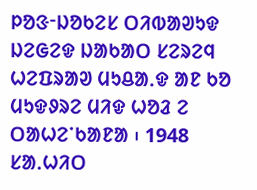ᱞᱚᱝᱼᱡᱚᱠᱮᱥ ᱛᱤᱵᱟᱣᱩᱫ ᱡᱮᱜᱮᱫ ᱡᱟᱠᱟᱛ ᱥᱮᱨᱮᱧ ᱦᱮᱯᱨᱟᱣ ᱢᱩᱪᱟᱹᱫ ᱟᱱ ᱠᱚ ᱢᱩᱫᱽᱨᱮ ᱢᱤᱫ ᱦᱚᱲ ᱮ ᱛᱟᱦᱮᱸᱠᱟᱱᱟ ᱾ 1948 ᱥᱟᱹᱦᱤᱛ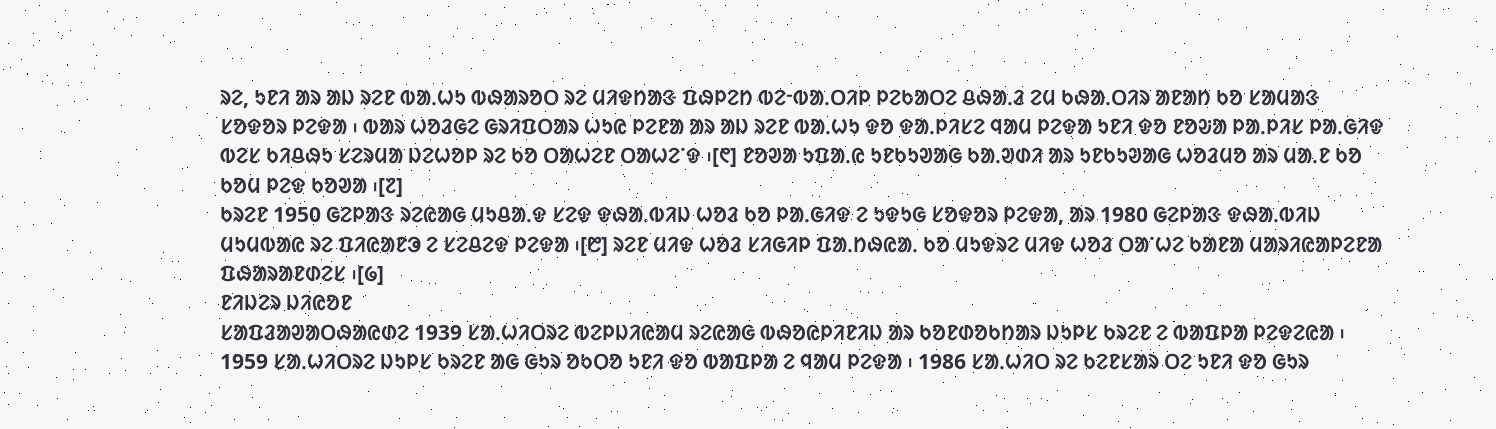ᱨᱮ, ᱩᱱᱤ ᱟᱨ ᱟᱡ ᱨᱮᱱ ᱵᱟᱹᱦᱩ ᱵᱷᱟᱨᱚᱛ ᱨᱮ ᱢᱤᱫᱴᱟᱝ ᱯᱷᱞᱮᱴ ᱵᱮᱼᱵᱟᱹᱛᱤᱞ ᱞᱮᱠᱟᱛᱮ ᱪᱷᱟᱹᱲ ᱮᱢ ᱠᱷᱟᱹᱛᱤᱨ ᱟᱱᱟᱴ ᱠᱚ ᱥᱟᱢᱟᱝ ᱥᱚᱫᱚᱨ ᱞᱮᱫᱟ ᱾ ᱵᱟᱨ ᱦᱚᱲᱜᱮ ᱜᱨᱤᱯᱛᱟᱨ ᱦᱩᱭ ᱞᱮᱱᱟ ᱟᱨ ᱟᱡ ᱨᱮᱱ ᱵᱟᱹᱦᱩ ᱫᱚ ᱫᱟᱹᱞᱤᱥᱮ ᱧᱟᱢ ᱞᱮᱫᱟ ᱩᱱᱤ ᱫᱚ ᱱᱚᱶᱟ ᱞᱟᱹᱞᱤᱥ ᱞᱟᱹᱜᱤᱫ ᱵᱮᱥ ᱠᱤᱪᱷᱩ ᱥᱮᱨᱢᱟ ᱡᱮᱦᱚᱞ ᱨᱮ ᱠᱚ ᱛᱟᱦᱮᱱ ᱛᱟᱦᱮᱸᱫ ᱾[᱖] ᱱᱚᱣᱟ ᱩᱯᱟᱹᱭ ᱩᱱᱠᱩᱣᱟᱜ ᱠᱟᱹᱣᱰᱤ ᱟᱨ ᱩᱱᱠᱩᱣᱟᱜ ᱦᱚᱲᱢᱚ ᱟᱨ ᱢᱟᱹᱱ ᱠᱚ ᱠᱚᱢ ᱞᱮᱫ ᱠᱚᱣᱟ ᱾[᱗]
ᱠᱨᱮᱱ 1950 ᱜᱮᱞᱟᱝ ᱨᱮᱭᱟᱜ ᱢᱩᱪᱟᱹᱫ ᱥᱮᱫ ᱫᱷᱟᱹᱵᱤᱡ ᱦᱚᱲ ᱠᱚ ᱞᱟᱹᱜᱤᱫ ᱮ ᱩᱫᱩᱜ ᱥᱚᱫᱚᱨ ᱞᱮᱫᱟ, ᱟᱨ 1980 ᱜᱮᱞᱟᱝ ᱫᱷᱟᱹᱵᱤᱡ ᱢᱩᱢᱵᱟᱭ ᱨᱮ ᱯᱤᱭᱟᱱᱳ ᱮ ᱥᱮᱪᱮᱫ ᱞᱮᱫᱟ ᱾[᱘] ᱨᱮᱱ ᱢᱤᱫ ᱦᱚᱲ ᱥᱤᱜᱤᱞ ᱯᱟᱹᱴᱷᱭᱟᱹ ᱠᱚ ᱢᱩᱫᱨᱮ ᱢᱤᱫ ᱦᱚᱲ ᱛᱟᱸᱦᱮ ᱠᱟᱱᱟ ᱢᱟᱨᱤᱭᱟᱞᱮᱱᱟ ᱯᱷᱟᱨᱟᱱᱰᱮᱥ ᱾[᱙]
ᱱᱤᱡᱮᱨ ᱡᱤᱭᱚᱱ
ᱥᱟᱯᱲᱟᱣᱟᱛᱷᱟᱭᱰᱮ 1939 ᱥᱟᱹᱦᱤᱛᱨᱮ ᱵᱮᱞᱡᱤᱭᱟᱢ ᱨᱮᱭᱟᱜ ᱵᱷᱚᱭᱞᱤᱱᱤᱡ ᱟᱨ ᱠᱚᱱᱰᱚᱠᱴᱟᱨ ᱡᱩᱞᱥ ᱠᱨᱮᱱ ᱮ ᱵᱟᱯᱞᱟ ᱞᱮᱫᱮᱭᱟ ᱾ 1959 ᱥᱟᱹᱦᱤᱛᱨᱮ ᱡᱩᱞᱥ ᱠᱨᱮᱱ ᱟᱜ ᱜᱩᱨ ᱚᱠᱛᱚ ᱩᱱᱤ ᱫᱚ ᱵᱟᱯᱞᱟ ᱮ ᱧᱟᱢ ᱞᱮᱫᱟ ᱾ 1986 ᱥᱟᱹᱦᱤᱛ ᱨᱮ ᱠᱮᱱᱥᱟᱨ ᱛᱮ ᱩᱱᱤ ᱫᱚ ᱜᱩᱨ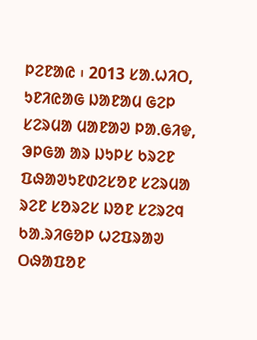ᱞᱮᱱᱟᱭ ᱾ 2013 ᱥᱟᱹᱦᱤᱛ, ᱩᱱᱤᱭᱟᱜ ᱡᱟᱱᱟᱢ ᱜᱮᱞ ᱥᱮᱨᱢᱟ ᱢᱟᱱᱟᱣ ᱞᱟᱹᱜᱤᱫ, ᱳᱞᱜᱟ ᱟᱨ ᱡᱩᱞᱥ ᱠᱨᱮᱱ ᱯᱷᱟᱣᱩᱱᱰᱮᱥᱚᱱ ᱥᱮᱨᱢᱟ ᱨᱮᱱ ᱥᱚᱨᱮᱥ ᱡᱚᱱ ᱥᱮᱨᱮᱧ ᱠᱟᱹᱨᱤᱜᱚᱞ ᱦᱮᱯᱨᱟᱣ ᱛᱷᱟᱯᱚᱱ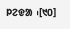ᱞᱮᱫᱟ ᱾[᱑᱐]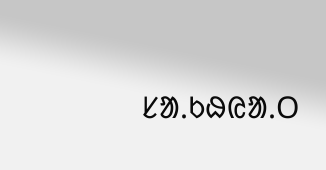ᱥᱟᱹᱠᱷᱭᱟᱹᱛ